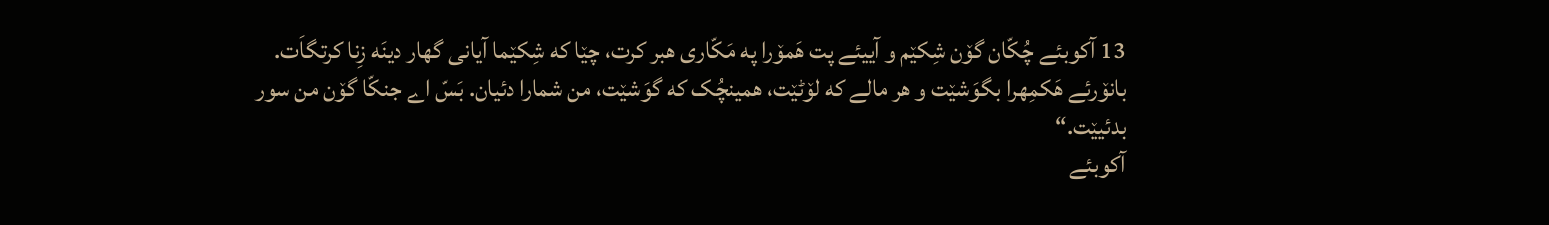13 آکوبئے چُکّان گۆن شِکێم و آییئے پت هَمۆرا په مَکّاری هبر کرت، چێا که شِکێما آیانی گهار دینَه زِنا کرتگاَت.
بانۆرئے هَکمِهرا بگوَشێت و هر مالے که لۆٹێت، همینچُک که گوَشێت، من شمارا دئیان. بَسّ اے جنکّا گۆن من سور بدئیێت.“
آکوبئے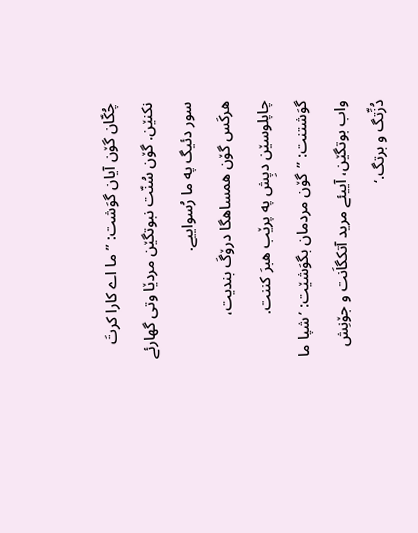چُکّان گۆن آیان گوَشت: ”ما اے کارا کرتَ نکنێن. گۆن سُنّت نبوتگێن مردێا وتی گهارئے سور دئیگ په ما رُسواییے.
هرکَس گۆن همساهگا درۆگَ بندیت، چاپلوسێن دپِش په پرێب هبرَ کننت.
گوَشتنت: ”گۆن مردمان بگوَشێت: ’شپا ما واب بوتگێن، آییئے مرید آتکگاَنت و جۆنِش دُزِّتگ و برتگ.‘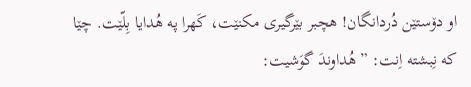او دۆستێن دُردانگان! هچبر بێرگیری مکنێت، کَهرا په هُدایا بِلّێت. چێا که نِبشته اِنت: ”هُداوندَ گوَشیت: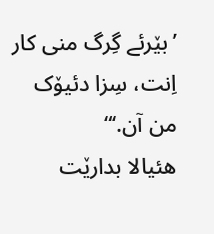’بێرئے گِرگ منی کار اِنت، سِزا دئیۆک من آن.‘“
هئیالا بدارێت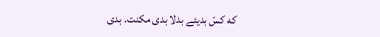که کسّ بدیئے بدلا بدی مکنت. بدی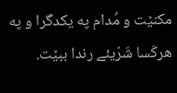مکنێت و مُدام په یکدگرا و په هرکَسا شَرّیئے رندا ببێت.